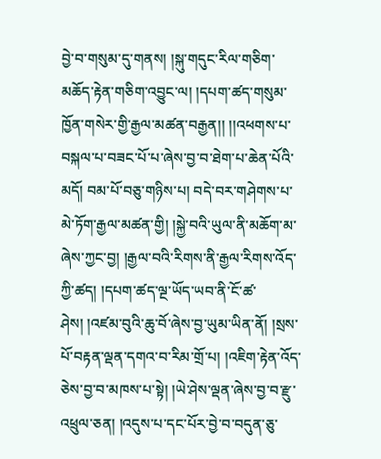བྱེ་བ་གསུམ་དུ་གནས། །སྐུ་གདུང་རིལ་གཅིག་མཆོད་རྟེན་གཅིག་འབྱུང་ལ། །དཔག་ཚད་གསུམ་ཁྱོན་གསེར་གྱི་རྒྱལ་མཚན་བརྒྱན།། །།འཕགས་པ་བསྐལ་པ་བཟང་པོ་པ་ཞེས་བྱ་བ་ཐེག་པ་ཆེན་པོའི་མདོ། བམ་པོ་བཅུ་གཉིས་པ། བདེ་བར་གཤེགས་པ་མེ་ཏོག་རྒྱལ་མཚན་གྱི། །སྐྱེ་བའི་ཡུལ་ནི་མཆོག་མ་ཞེས་ཀྱང་བྱ། །རྒྱལ་བའི་རིགས་ནི་རྒྱལ་རིགས་འོད་ཀྱི་ཚད། །དཔག་ཚད་ལྔ་ཡོད་ཡབ་ནི་ངོ་ཚ་ཤེས། །འཛམ་བུའི་ཆུ་བོ་ཞེས་བྱ་ཡུམ་ཡིན་ནོ། །སྲས་པོ་བརྟན་ལྡན་དགའ་བ་རིམ་གྲོ་པ། །འཇིག་རྟེན་འོད་ཅེས་བྱ་བ་མཁས་པ་སྟེ། །ཡེ་ཤེས་ལྡན་ཞེས་བྱ་བ་རྫུ་འཕྲུལ་ཅན། །འདུས་པ་དང་པོར་བྱེ་བ་བདུན་ཅུ་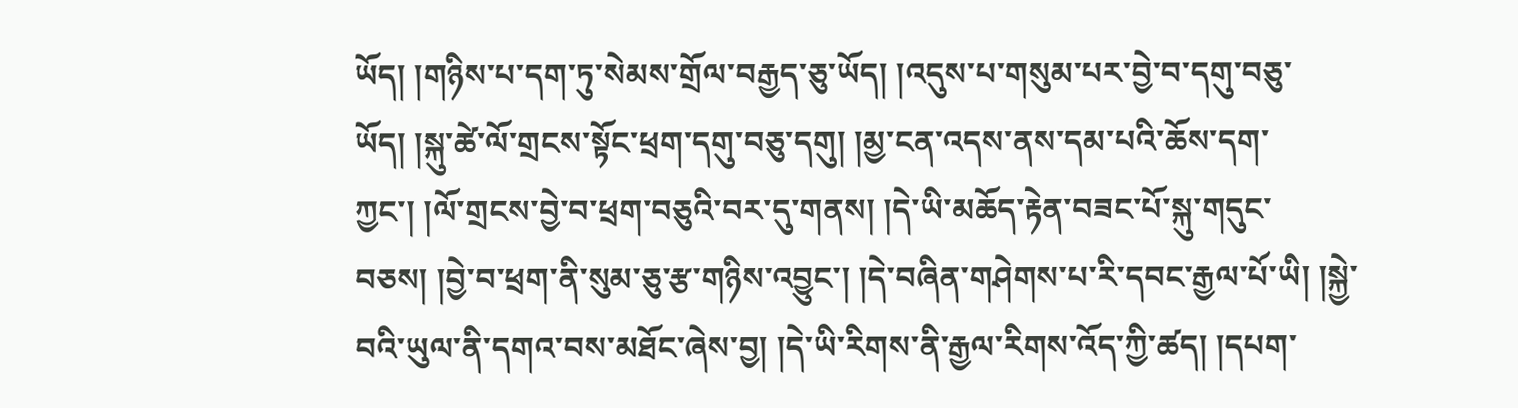ཡོད། །གཉིས་པ་དག་ཏུ་སེམས་གྲོལ་བརྒྱད་ཅུ་ཡོད། །འདུས་པ་གསུམ་པར་བྱེ་བ་དགུ་བཅུ་ཡོད། །སྐུ་ཚེ་ལོ་གྲངས་སྟོང་ཕྲག་དགུ་བཅུ་དགུ། །མྱ་ངན་འདས་ནས་དམ་པའི་ཆོས་དག་ཀྱང་། །ལོ་གྲངས་བྱེ་བ་ཕྲག་བཅུའི་བར་དུ་གནས། །དེ་ཡི་མཆོད་རྟེན་བཟང་པོ་སྐུ་གདུང་བཅས། །བྱེ་བ་ཕྲག་ནི་སུམ་ཅུ་རྩ་གཉིས་འབྱུང་། །དེ་བཞིན་གཤེགས་པ་རི་དབང་རྒྱལ་པོ་ཡི། །སྐྱེ་བའི་ཡུལ་ནི་དགའ་བས་མཐོང་ཞེས་བྱ། །དེ་ཡི་རིགས་ནི་རྒྱལ་རིགས་འོད་ཀྱི་ཚད། །དཔག་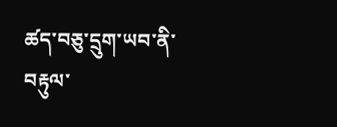ཚད་བཅུ་དྲུག་ཡབ་ནི་བརྟུལ་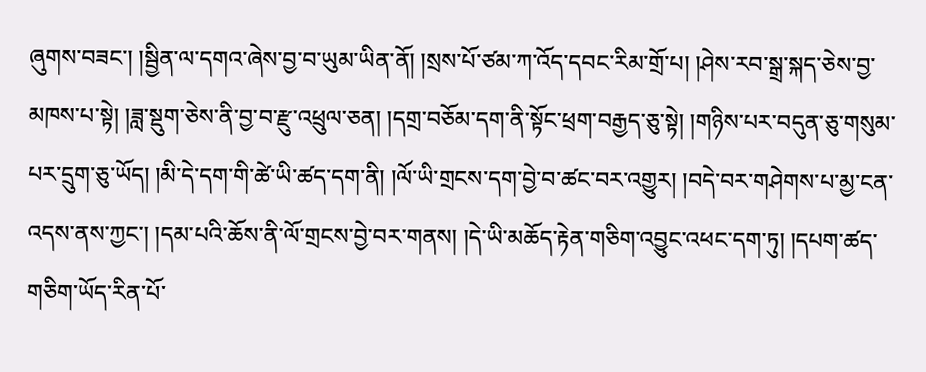ཞུགས་བཟང་། །སྦྱིན་ལ་དགའ་ཞེས་བྱ་བ་ཡུམ་ཡིན་ནོ། །སྲས་པོ་ཙམ་ཀ་འོད་དབང་རིམ་གྲོ་པ། །ཤེས་རབ་སྒྲ་སྐད་ཅེས་བྱ་མཁས་པ་སྟེ། །ཟླ་སྡུག་ཅེས་ནི་བྱ་བ་རྫུ་འཕྲུལ་ཅན། །དགྲ་བཅོམ་དག་ནི་སྟོང་ཕྲག་བརྒྱད་ཅུ་སྟེ། །གཉིས་པར་བདུན་ཅུ་གསུམ་པར་དྲུག་ཅུ་ཡོད། །མི་དེ་དག་གི་ཚེ་ཡི་ཚད་དག་ནི། །ལོ་ཡི་གྲངས་དག་བྱེ་བ་ཚང་བར་འགྱུར། །བདེ་བར་གཤེགས་པ་མྱ་ངན་འདས་ནས་ཀྱང་། །དམ་པའི་ཆོས་ནི་ལོ་གྲངས་བྱེ་བར་གནས། །དེ་ཡི་མཆོད་རྟེན་གཅིག་འབྱུང་འཕང་དག་ཏུ། །དཔག་ཚད་གཅིག་ཡོད་རིན་པོ་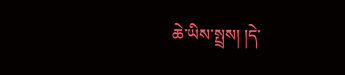ཆེ་ཡིས་སྤྲས། །དེ་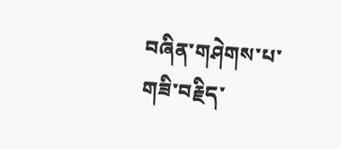བཞིན་གཤེགས་པ་གཟི་བརྗིད་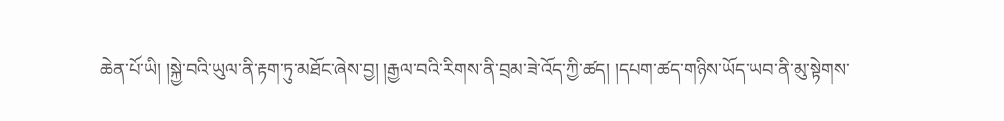ཆེན་པོ་ཡི། །སྐྱེ་བའི་ཡུལ་ནི་རྟག་ཏུ་མཐོང་ཞེས་བྱ། །རྒྱལ་བའི་རིགས་ནི་བྲམ་ཟེ་འོད་ཀྱི་ཚད། །དཔག་ཚད་གཉིས་ཡོད་ཡབ་ནི་མུ་སྟེགས་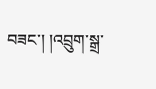བཟང་། །འབྲུག་སྒྲ་